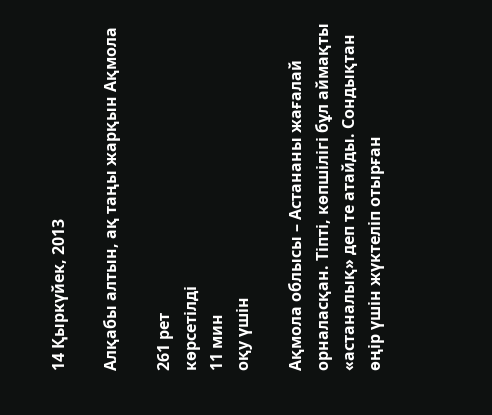14 Қыркүйек, 2013

Алқабы алтын, ақ таңы жарқын Ақмола

261 рет
көрсетілді
11 мин
оқу үшін

Ақмола облысы – Астананы жағалай орналасқан. Тіпті, көпшілігі бұл аймақты «астаналық» деп те атайды. Сондықтан өңір үшін жүктеліп отырған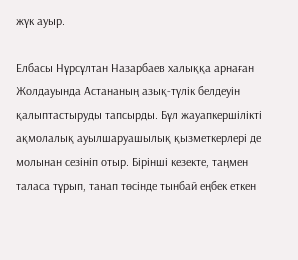жүк ауыр.

Елбасы Нұрсұлтан Назарбаев халыққа арнаған Жолдауында Астананың азық-түлік белдеуін қалыптастыруды тапсырды. Бұл жауапкершілікті ақмолалық ауылшаруашылық қызметкерлері де молынан сезініп отыр. Бірінші кезекте, таңмен таласа тұрып, танап төсінде тынбай еңбек еткен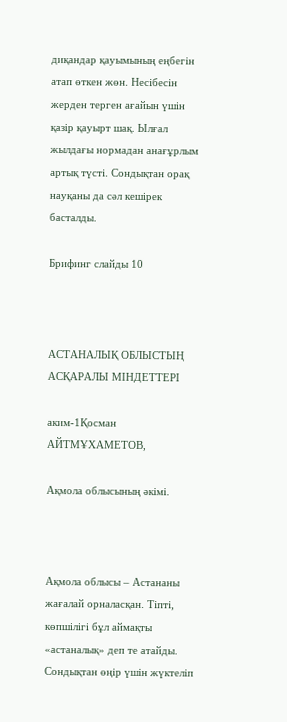диқандар қауымының еңбегін атап өткен жөн. Несібесін жерден терген ағайын үшін қазір қауырт шақ. Ылғал жылдағы нормадан анағұрлым артық түсті. Сондықтан орақ науқаны да сәл кешірек басталды.

Брифинг слайды 10



АСТАНАЛЫҚ ОБЛЫСТЫҢ АСҚАРАЛЫ МІНДЕТТЕРІ

аким-1Қосман АЙТМҰХАМЕТОВ,

Ақмола облысының әкімі.



Ақмола облысы – Астананы жағалай орналасқан. Тіпті, көпшілігі бұл аймақты «астаналық» деп те атайды. Сондықтан өңір үшін жүктеліп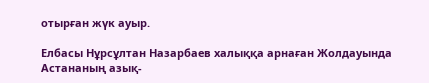отырған жүк ауыр.

Елбасы Нұрсұлтан Назарбаев халыққа арнаған Жолдауында Астананың азық-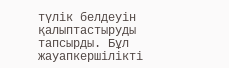түлік белдеуін қалыптастыруды тапсырды. Бұл жауапкершілікті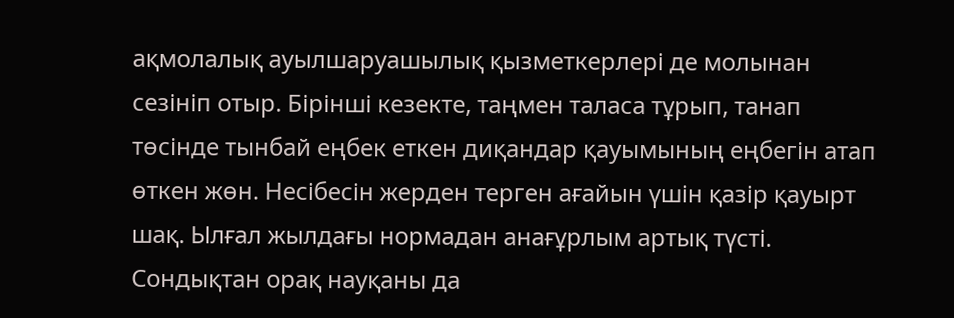ақмолалық ауылшаруашылық қызметкерлері де молынан сезініп отыр. Бірінші кезекте, таңмен таласа тұрып, танап төсінде тынбай еңбек еткен диқандар қауымының еңбегін атап өткен жөн. Несібесін жерден терген ағайын үшін қазір қауырт шақ. Ылғал жылдағы нормадан анағұрлым артық түсті. Сондықтан орақ науқаны да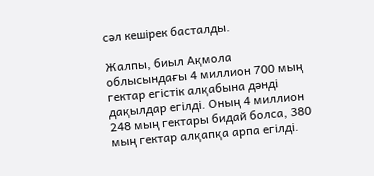сәл кешірек басталды.

Жалпы, биыл Ақмола облысындағы 4 миллион 700 мың гектар егістік алқабына дәнді дақылдар егілді. Оның 4 миллион 248 мың гектары бидай болса, 380 мың гектар алқапқа арпа егілді.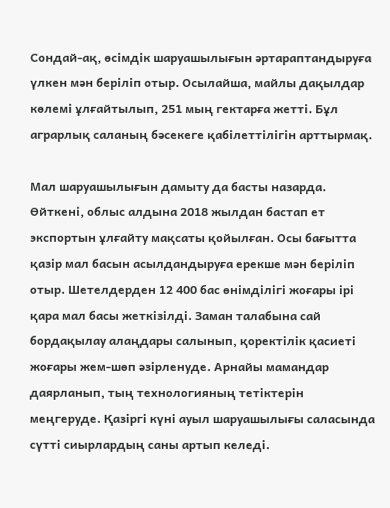Сондай-ақ, өсімдік шаруашылығын әртараптандыруға үлкен мән беріліп отыр. Осылайша, майлы дақылдар көлемі ұлғайтылып, 251 мың гектарға жетті. Бұл аграрлық саланың бәсекеге қабілеттілігін арттырмақ.

Мал шаруашылығын дамыту да басты назарда. Өйткені, облыс алдына 2018 жылдан бастап ет экспортын ұлғайту мақсаты қойылған. Осы бағытта қазір мал басын асылдандыруға ерекше мән беріліп отыр. Шетелдерден 12 400 бас өнімділігі жоғары ірі қара мал басы жеткізілді. Заман талабына сай бордақылау алаңдары салынып, қоректілік қасиеті жоғары жем-шөп әзірленуде. Арнайы мамандар даярланып, тың технологияның тетіктерін меңгеруде. Қазіргі күні ауыл шаруашылығы саласында сүтті сиырлардың саны артып келеді.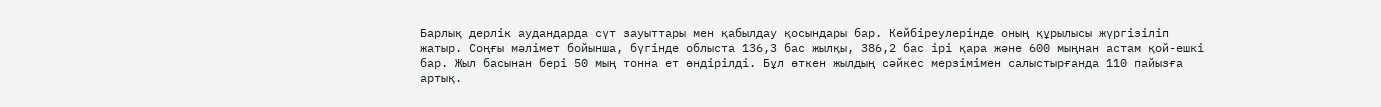Барлық дерлік аудандарда сүт зауыттары мен қабылдау қосындары бар. Кейбіреулерінде оның құрылысы жүргізіліп жатыр. Соңғы мәлімет бойынша, бүгінде облыста 136,3 бас жылқы, 386,2 бас ірі қара және 600 мыңнан астам қой-ешкі бар. Жыл басынан бері 50 мың тонна ет өндірілді. Бұл өткен жылдың сәйкес мерзімімен салыстырғанда 110 пайызға артық.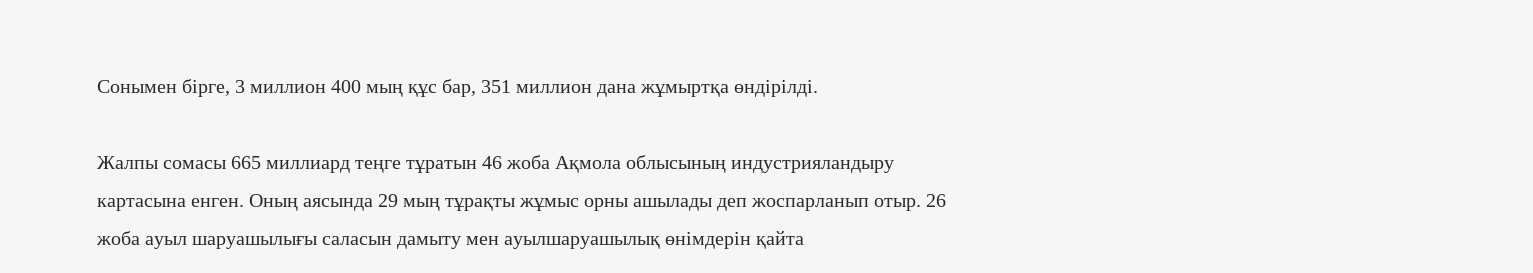Сонымен бірге, 3 миллион 400 мың құс бар, 351 миллион дана жұмыртқа өндірілді.

Жалпы сомасы 665 миллиард теңге тұратын 46 жоба Ақмола облысының индустрияландыру картасына енген. Оның аясында 29 мың тұрақты жұмыс орны ашылады деп жоспарланып отыр. 26 жоба ауыл шаруашылығы саласын дамыту мен ауылшаруашылық өнімдерін қайта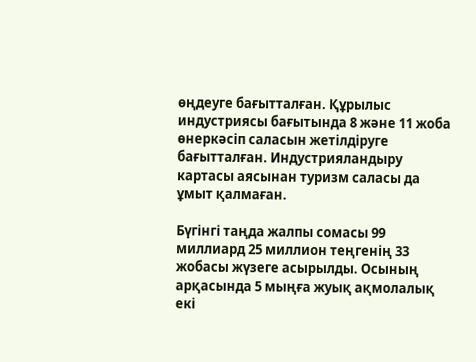өңдеуге бағытталған. Құрылыс индустриясы бағытында 8 және 11 жоба өнеркәсіп саласын жетілдіруге бағытталған. Индустрияландыру картасы аясынан туризм саласы да ұмыт қалмаған.

Бүгінгі таңда жалпы сомасы 99 миллиард 25 миллион теңгенің 33 жобасы жүзеге асырылды. Осының арқасында 5 мыңға жуық ақмолалық екі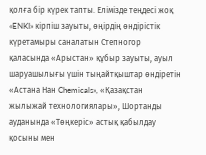қолға бір күрек тапты. Елімізде теңдесі жоқ «ENKI» кірпіш зауыты, өңірдің өндірістік күретамыры саналатын Степногор қаласында «Арыстан» құбыр зауыты, ауыл шаруашылығы үшін тыңайтқыштар өндіретін «Астана Нан Chemicals», «Қазақстан жылыжай технологиялары», Шортанды ауданында «Төңкеріс» астық қабылдау қосыны мен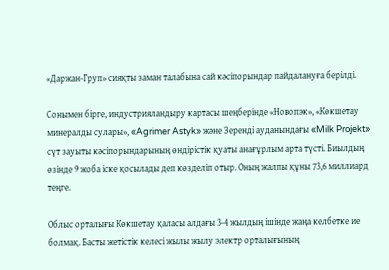«Даржан-Груп» сияқты заман талабына сай кәсіпорындар пайдалануға берілді.

Сонымен бірге, индустрияландыру картасы шеңберінде «Новопэк», «Көкшетау минералды сулары», «Agrimer Astyk» және Зеренді ауданындағы «Milk Projekt» сүт зауыты кәсіпорындарының өндірістік қуаты анағұрлым арта түсті. Биылдың өзінде 9 жоба іске қосылады деп көзделіп отыр. Оның жалпы құны 73,6 миллиард теңге.

Облыс орталығы Көкшетау қаласы алдағы 3-4 жылдың ішінде жаңа келбетке ие болмақ. Басты жетістік келесі жылы жылу электр орталығының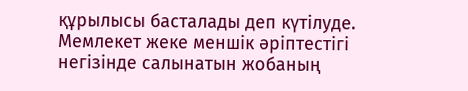құрылысы басталады деп күтілуде. Мемлекет жеке меншік әріптестігі негізінде салынатын жобаның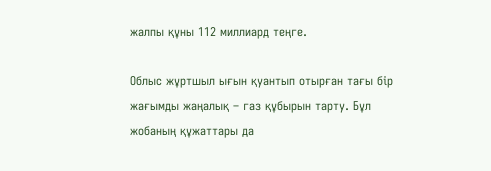жалпы құны 112 миллиард теңге.

Облыс жұртшыл ығын қуантып отырған тағы бір жағымды жаңалық – газ құбырын тарту. Бұл жобаның құжаттары да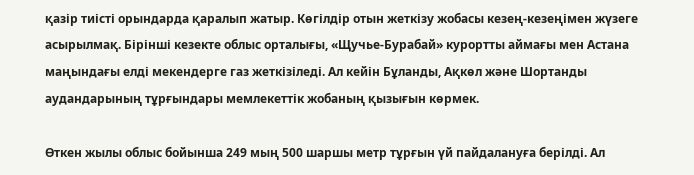қазір тиісті орындарда қаралып жатыр. Көгілдір отын жеткізу жобасы кезең-кезеңімен жүзеге асырылмақ. Бірінші кезекте облыс орталығы, «Щучье-Бурабай» курортты аймағы мен Астана маңындағы елді мекендерге газ жеткізіледі. Ал кейін Бұланды, Ақкөл және Шортанды аудандарының тұрғындары мемлекеттік жобаның қызығын көрмек.

Өткен жылы облыс бойынша 249 мың 500 шаршы метр тұрғын үй пайдалануға берілді. Ал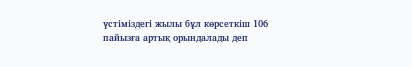үстіміздегі жылы бұл көрсеткіш 106 пайызға артық орындалады деп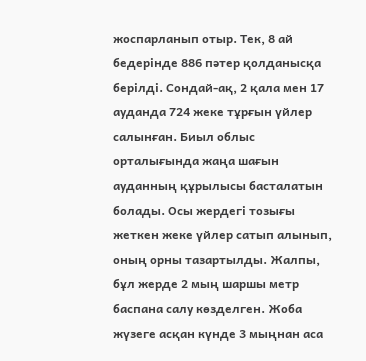жоспарланып отыр. Тек, 8 ай бедерінде 886 пәтер қолданысқа берілді. Сондай-ақ, 2 қала мен 17 ауданда 724 жеке тұрғын үйлер салынған. Биыл облыс орталығында жаңа шағын ауданның құрылысы басталатын болады. Осы жердегі тозығы жеткен жеке үйлер сатып алынып, оның орны тазартылды. Жалпы, бұл жерде 2 мың шаршы метр баспана салу көзделген. Жоба жүзеге асқан күнде 3 мыңнан аса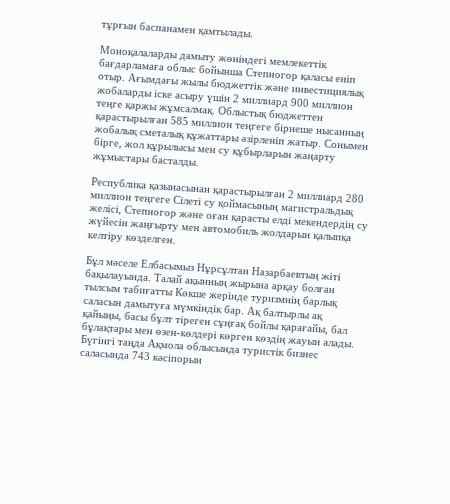тұрғын баспанамен қамтылады.

Моноқалаларды дамыту жөніндегі мемлекеттік бағдарламаға облыс бойынша Степногор қаласы еніп отыр. Ағымдағы жылы бюджеттік және инвестициялық жобаларды іске асыру үшін 2 миллиард 900 миллион теңге қаржы жұмсалмақ. Облыстық бюджеттен қарастырылған 585 миллион теңгеге бірнеше нысанның жобалық сметалық құжаттары әзірленіп жатыр. Сонымен бірге, жол құрылысы мен су құбырларын жаңарту жұмыстары басталды.

Республика қазынасынан қарастырылған 2 миллиард 280 миллион теңгеге Сілеті су қоймасының магистральдық желісі, Степногор және оған қарасты елді мекендердің су жүйесін жаңғырту мен автомобиль жолдарын қалыпқа келтіру көзделген.

Бұл мәселе Елбасымыз Нұрсұлтан Назарбаевтың жіті бақылауында. Талай ақынның жырына арқау болған тылсым табиғатты Көкше жерінде туризмнің барлық саласын дамытуға мүмкіндік бар. Ақ балтырлы ақ қайыңы, басы бұлт тіреген сұңғақ бойлы қарағайы, бал бұлақтары мен өзен-көлдері көрген көздің жауын алады. Бүгінгі таңда Ақмола облысында туристік бизнес саласында 743 кәсіпорын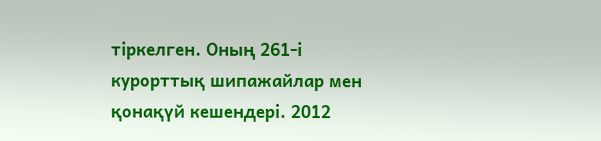тіркелген. Оның 261-і курорттық шипажайлар мен қонақүй кешендері. 2012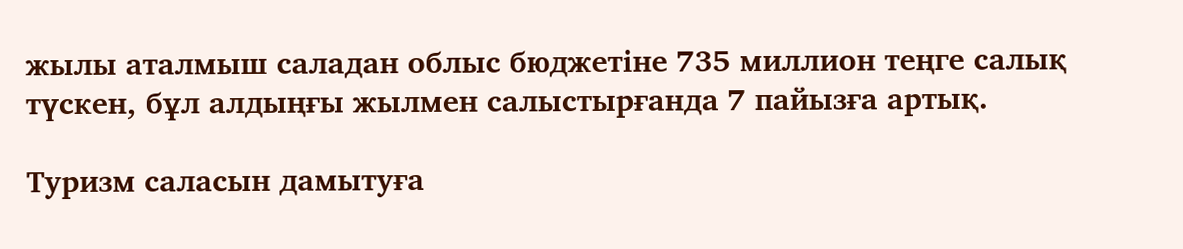жылы аталмыш саладан облыс бюджетіне 735 миллион теңге салық түскен, бұл алдыңғы жылмен салыстырғанда 7 пайызға артық.

Туризм саласын дамытуға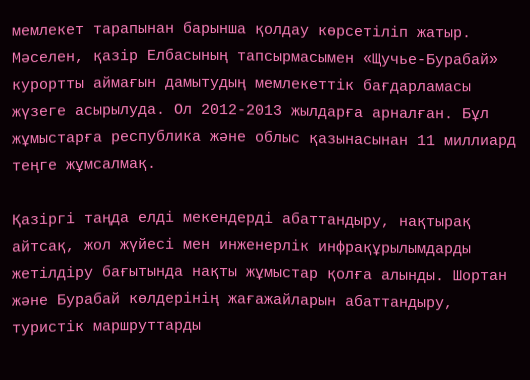мемлекет тарапынан барынша қолдау көрсетіліп жатыр. Мәселен, қазір Елбасының тапсырмасымен «Щучье-Бурабай» курортты аймағын дамытудың мемлекеттік бағдарламасы жүзеге асырылуда. Ол 2012-2013 жылдарға арналған. Бұл жұмыстарға республика және облыс қазынасынан 11 миллиард теңге жұмсалмақ.

Қазіргі таңда елді мекендерді абаттандыру, нақтырақ айтсақ, жол жүйесі мен инженерлік инфрақұрылымдарды жетілдіру бағытында нақты жұмыстар қолға алынды. Шортан және Бурабай көлдерінің жағажайларын абаттандыру, туристік маршруттарды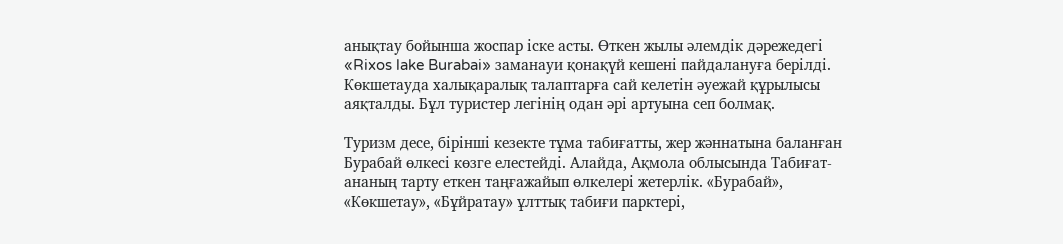анықтау бойынша жоспар іске асты. Өткен жылы әлемдік дәрежедегі «Rixos lake Burabai» заманауи қонақүй кешені пайдалануға берілді. Көкшетауда халықаралық талаптарға сай келетін әуежай құрылысы аяқталды. Бұл туристер легінің одан әрі артуына сеп болмақ.

Туризм десе, бірінші кезекте тұма табиғатты, жер жәннатына баланған Бурабай өлкесі көзге елестейді. Алайда, Ақмола облысында Табиғат-ананың тарту еткен таңғажайып өлкелері жетерлік. «Бурабай», «Көкшетау», «Бұйратау» ұлттық табиғи парктері,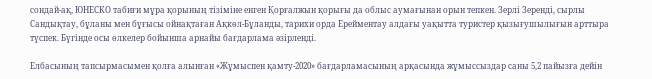сондай-ақ, ЮНЕСКО табиғи мұра қорының тізіміне енген Қорғалжын қорығы да облыс аумағынан орын тепкен. Зерлі Зеренді, сырлы Сандықтау, бұланы мен бұғысы ойнақтаған Ақкөл-Бұланды, тарихи орда Ерейментау алдағы уақытта туристер қызығушылығын арттыра түспек. Бүгінде осы өлкелер бойынша арнайы бағдарлама әзірленді.

Елбасының тапсырмасымен қолға алынған «Жұмыспен қамту-2020» бағдарламасының арқасында жұмыссыздар саны 5,2 пайызға дейін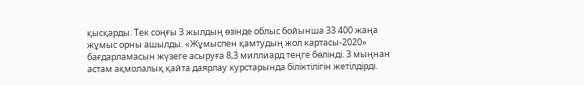қысқарды. Тек соңғы 3 жылдың өзінде облыс бойынша 33 400 жаңа жұмыс орны ашылды. «Жұмыспен қамтудың жол картасы-2020» бағдарламасын жүзеге асыруға 8,3 миллиард теңге бөлінді. 3 мыңнан астам ақмолалық қайта даярлау курстарында біліктілігін жетілдірді.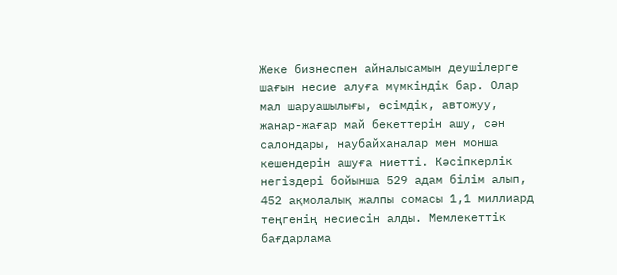Жеке бизнеспен айналысамын деушілерге шағын несие алуға мүмкіндік бар. Олар мал шаруашылығы, өсімдік, автожуу, жанар-жағар май бекеттерін ашу, сән салондары, наубайханалар мен монша кешендерін ашуға ниетті. Кәсіпкерлік негіздері бойынша 529 адам білім алып, 452 ақмолалық жалпы сомасы 1,1 миллиард теңгенің несиесін алды. Мемлекеттік бағдарлама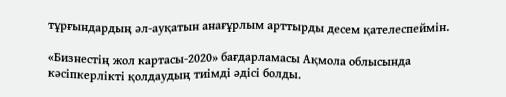тұрғындардың әл-ауқатын анағұрлым арттырды десем қателеспеймін.

«Бизнестің жол картасы-2020» бағдарламасы Ақмола облысында кәсіпкерлікті қолдаудың тиімді әдісі болды.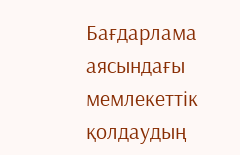Бағдарлама аясындағы мемлекеттік қолдаудың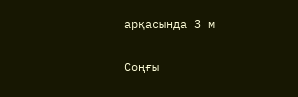арқасында 3 м

Соңғы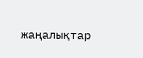жаңалықтар